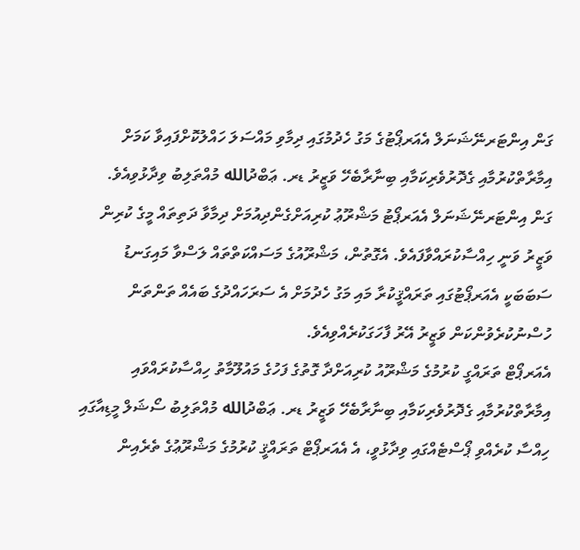ގަން އިންޓަރނޭޝަނަލް އެއަރޕޯޓުގެ މަގު ހެދުމުގައި ދިމާވި މައްސަލަ ހައްލުކޮށްފައިވާ ކަމަށް އިމާރާތްކުރުމާއި ގެދޮރުވެރިކަމާއި ބިނާރާބެހޭ ވަޒީރު ޑރ. ޢަބްދުالله މުއްތަލިބު ވިދާޅުވިއެވެ.
ގަން އިންޓަރނޭޝަނަލް އެއަރޕޯޓު މަޝްރޫޢު ކުރިއަށްގެންދިއުމަށް ދިމާވާ ދަތިތައް މީގެ ކުރިން ވަޒީރު ވަނީ ހިއްސާކުރައްވާފައެވެ. އެގޮތުން، މަޝްރޫއުގެ މަސައްކަތްތައް ލަސްވާ މައިގަނޑު ސަބަބަކީ އެއަރޕޯޓުގައި ތަރައްޤީކުރާ މައި މަގު ހެދުމަށް އެ ސަރަހައްދުގެ ބައެއް ތަންތަން ހުސްނުކުރެވުންކަން ވަޒީރު އޭރު ފާހަގަކުރެއްވިއެވެ.
އެއަރޕޯޓް ތަރައްގީ ކުރުމުގެ މަޝްރޫއު ކުރިއަށްދާ ގޮތުގެ ފަހުގެ މައުލޫމާތު ހިއްސާކުރައްވައި އިމާރާތްކުރުމާއި ގެދޮރުވެރިކަމާއި ބިނާރާބެހޭ ވަޒީރު ޑރ. ޢަބްދުالله މުއްތަލިބު ސޯޝަލް މީޑިއާގައި ހިއްސާ ކުރެއްވި ޕޯސްޓެއްގައި ވިދާޅުވީ، އެ އެއަރޕޯޓް ތަރައްޤީ ކުރުމުގެ މަޝްރޫޢުގެ ތެރެއިން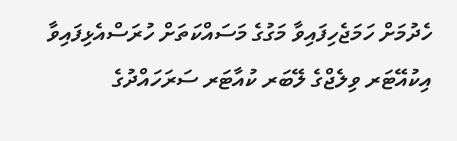ހެދުމަށް ހަމަޖެހިފައިވާ މަގުގެ މަސައްކަތަށް ހުރަސްއެޅިފައިވާ އިކުއޭޓަރ ވިލެޖްގެ ލޭބަރ ކުއާޓަރ ސަރަހައްދުގެ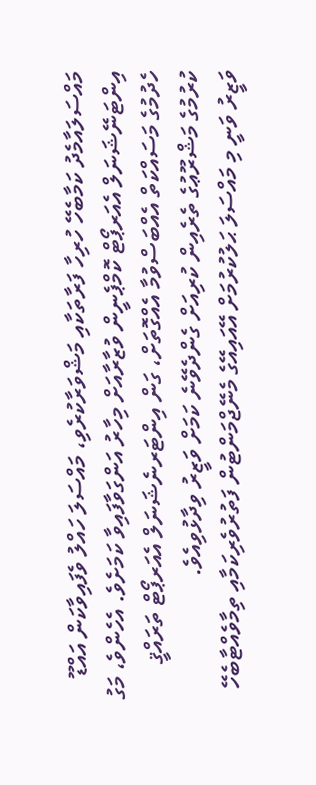މައްސަލައާމެދު ކަމާބެހޭ ހުރިހާ ފަރާތަކާއި މަޝްވަރާކުރެވި، މައްސަލަ ހައްލު ވެފައިވާކަން އައްޑޫ އިންޓަނޭޝަނަލް އެއަރޕޯޓް ކޮމްޕެނީން ވުޒާރާއަށް މިހާރު އަންގަވާފައިވާ ކަމަށެވެ. އެހެންވެ، މަގު ހެދުމުގެ މަސައްކަތް އެއްބަސްވުމާ އެއްގޮތަށް، ގަން އިންޓަރނެޝަނަލް އެއަރޕޯޓް ތަރައްޤީ ކުރުމުގެ މަޝްރޫޢުގެ ތެރެއިން ކުރިއަށް ގެންދެވޭނެ ކަމަށް ވަޒީރު ވިދާޅުވިއެވެ.
ވަޒީރު ވަނީ މި މައްސަލަ ޙަލުކުރުމަށް އޭއައިއޭގެ މެނޭޖްމަންޓުން ފަތުރުވެރިކަމާއި ތިމާވެއްޓާބެހޭ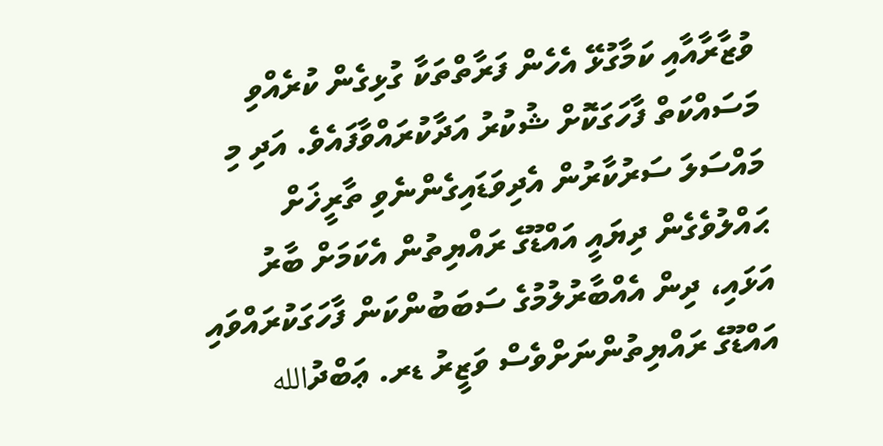ވުޒާރާއާއި ކަމާގުޅޭ އެހެން ފަރާތްތަކާ ގުޅިގެން ކުރެއްވި މަސައްކަތް ފާހަގަކޮށް ޝުކުރު އަދާކުރައްވާފައެވެ. އަދި މި މައްސަލަ ސަރުކާރުން އެދިވަޑައިގެންނެވި ތާރީޚަށް ޙައްލުވެގެން ދިޔައީ އައްޑޫގެ ރައްޔިތުން އެކަމަށް ބާރު އަޅައި، ދިން އެއްބާރުލުމުގެ ސަބަބުންކަން ފާހަގަކުރައްވައި އައްޑޫގެ ރައްޔިތުންނަށްވެސް ވަޒީރު ޑރ. ޢަބްދުالله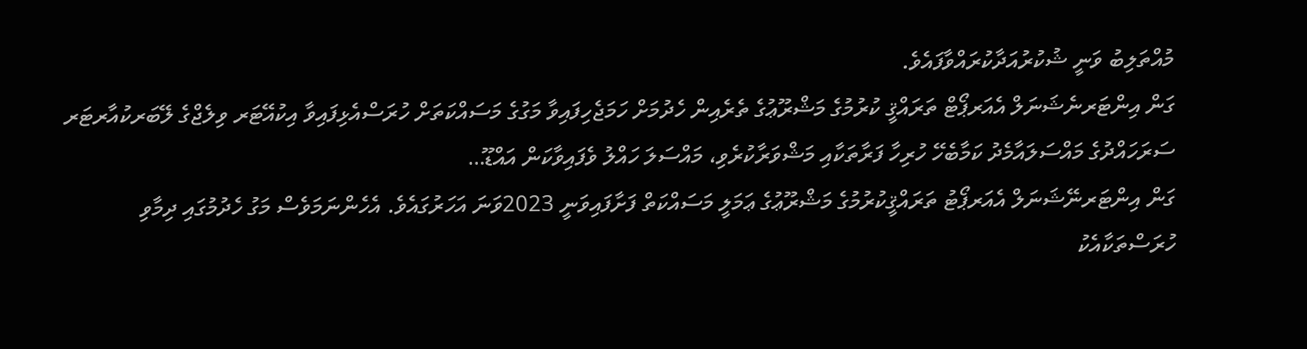މުއްތަލިބު ވަނީ ޝުކުރުއަދާކުރައްވާފައެވެ.
ގަން އިންޓަރނެޝަނަލް އެއަރޕޯޓް ތަރައްޤީ ކުރުމުގެ މަޝްރޫޢުގެ ތެރެއިން ހެދުމަށް ހަމަޖެހިފައިވާ މަގުގެ މަސައްކަތަށް ހުރަސްއެޅިފައިވާ އިކުއޭޓަރ ވިލެޖްގެ ލޭބަރކުއާރޓަރ ސަރަހައްދުގެ މައްސަލައާމެދު ކަމާބެހޭ ހުރިހާ ފަރާތަކާއި މަޝްވަރާކުރެވި، މައްސަލަ ހައްލު ވެފައިވާކަން އައްޑޫ…
ގަން އިންޓަރނޭޝަނަލް އެއަރޕޯޓު ތަރައްޤީކުރުމުގެ މަޝްރޫޢުގެ ޢަމަލީ މަސައްކަތް ފަށާފައިވަނީ 2023ވަނަ އަހަރުގައެވެ. އެހެންނަމަވެސް މަގު ހެދުމުގައި ދިމާވި ހުރަސްތަކާއެކު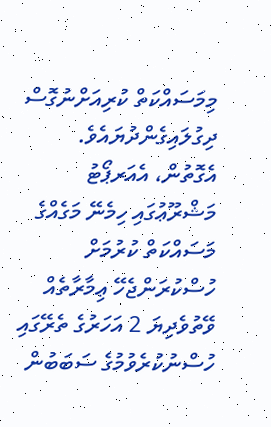މިމަސައްކަތް ކުރިއަށްނުގޮސް ދިގުލައިގެންދުޔައެވެ. އެގޮތުން، އެއަރޕޯޓު މަޝްރޫޢުގައި ހިމެނޭ މަގެއްގެ މަސައްކަތް ކުރުމަށް ހުސްކުރަންޖެހޭ ޢިމާރާތެއް ވޭތުވެދިޔަ 2 އަހަރުގެ ތެރޭގައި ހުސްނުކުރެވުމުގެ ސަބަބުން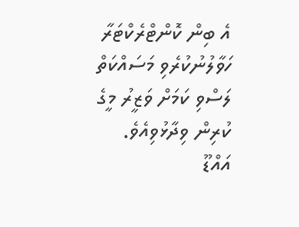އެ ބިން ކޮންޓްރެކްޓަރާ ހަވާލުނުކުރެވި މަސައްކަތް ލަސްވި ކަމަށް ވަޒީރު މީގެ ކުރިން ވިދާޅުވިއެވެ.
އައްޑޫ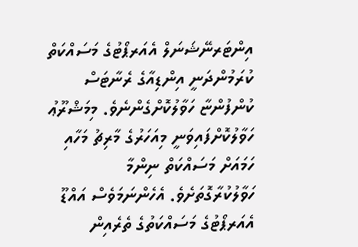އިންޓަރނޭޝަނަލް އެއަރޕޯޓުގެ މަސައްކަތް ކުރަމުންދަނީ އިންޑިއާގެ ރެނާޓަސް ކުންފުންޏާ ހަވާލުކޮށްގެންނެވެ. މިމަޝްރޫޢު ހަވާލުކޮށްފައިވަނީ މިއަހަރުގެ މާރިޗު މަހާއި ހަމައަށް މަސައްކަތް ނިންމާ ހަވާލުކުރާގޮތަށެވެ. އެހެންނަމަވެސް އައްޑޫ އެއަރޕޯޓުގެ މަސައްކަތުގެ ތެރެއިން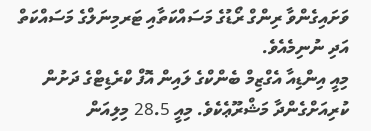ވަށައިގެންވާ ރިންގް ރޯޑުގެ މަސައްކަތާއި ޓަރމިނަލްގެ މަސައްކަތް އަދި ނުނިމެއެވެ.
މިއީ އިންޑިއާ އެގްޒިމް ބެންކްގެ ލައިން އޮފް ކްރެޑިޓްގެ ދަށުން ކުރިއަށްގެންދާ މަޝްރޫޢެކެވެ. މިއީ 28.5 މިލިއަން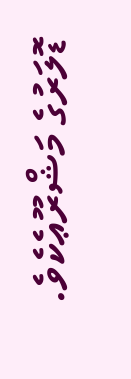ޑޮލަރުގެ މަޝްރޫޢެކެވެ.